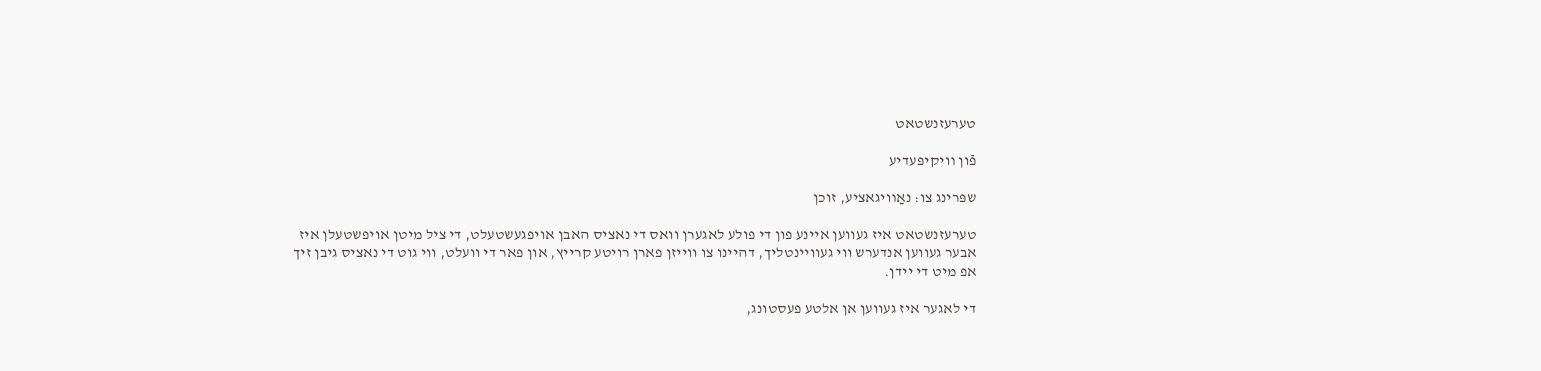טערעזנשטאט

פֿון װיקיפּעדיע

שפּרינג צו: נאַװיגאציע, זוכן

טערעזנשטאט איז געווען איינע פון די פולע לאגערן וואס די נאציס האבן אויפגעשטעלט, די ציל מיטן אויפשטעלן איז אבער געווען אנדערש ווי געוויינטליך, דהיינו צו ווייזן פארן רויטע קרייץ, און פאר די וועלט, ווי גוט די נאציס גיבן זיך אפ מיט די יידן.

די לאגער איז געווען אן אלטע פעסטונג,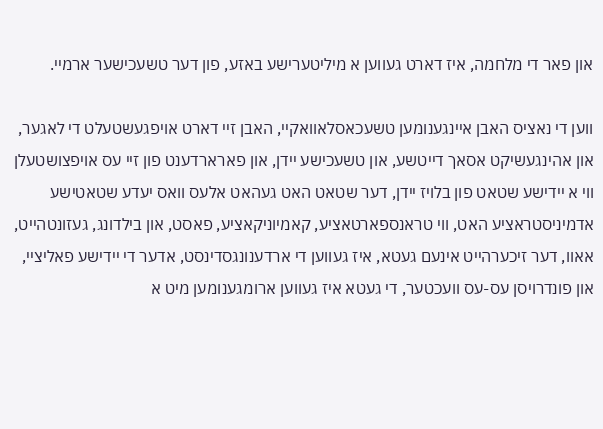און פאר די מלחמה, איז דארט געווען א מיליטערישע באזע, פון דער טשעכישער ארמיי.

ווען די נאציס האבן איינגענומען טשעכאסלאוואקיי, האבן זיי דארט אויפגעשטעלט די לאגער, און אהינגעשיקט אסאך דייטשע, און טשעכישע יידן, און פארארדענט פון זיי עס אויפצושטעלן ווי א יידישע שטאט פון בלויז יידן, דער שטאט האט געהאט אלעס וואס יעדע שטאטישע אדמיניסטראציע האט, ווי טראנספארטאציע, קאמיוניקאציע, פאסט, און בילדונג, געזונטהייט, אאוו, דער זיכערהייט אינעם געטא, איז געווען די ארדענונגסדינסט, אדער די יידישע פאליציי, און פונדרויסן עס-עס וועכטער, די געטא איז געווען ארומגענומען מיט א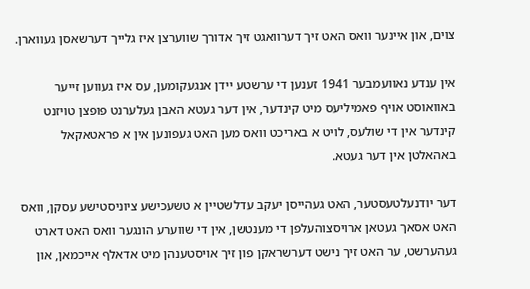צוים, און איינער וואס האט זיך דערוואגט זיך אדורך שווערצן איז גלייך דערשאסן געווארן.

אין ענדע נאוועמבער 1941 זענען די ערשטע יידן אנגעקומען, עס איז געווען זייער באוואוסט אויף פאמיליעס מיט קינדער, אין דער געטא האבן געלערנט פופצן טויזנט קינדער אין די שולעס, לויט א באריכט וואס מען האט געפונען אין א פראטאקאל באהאלטן אין דער געטא.

דער יודנעלטעסטער, האט געהייסן יעקב עדלשטיין א טשעכישע ציוניסטישע עסקן, וואס האט אסאך געטאן ארויסצוהעלפן די מענטשן, אין די שווערע הונגער וואס האט דארט געהערשט, ער האט זיך נישט דערשראקן פון זיך אויסטענהן מיט אדאלף אייכמאן, און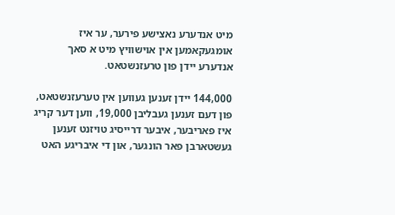מיט אנדערע נאצישע פירער, ער איז אומגעקאמען אין אוישוויץ מיט א סאך אנדערע יידן פון טרעזנשטאט.

144,000 יידן זענען געווען אין טערעזנשטאט, פון דעם זענען געבליבן 19,000, ווען דער קריג איז פאריבער, איבער דרייסיג טויזנט זענען געשטארבן פאר הונגער, און די איבריגע האט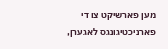מען פארשיקט צו די פארניכטיגונגס לאגערן,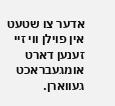אדער צו שטעט אין פוילן ווי זיי זענען דארט אומגעבראכט געווארן.